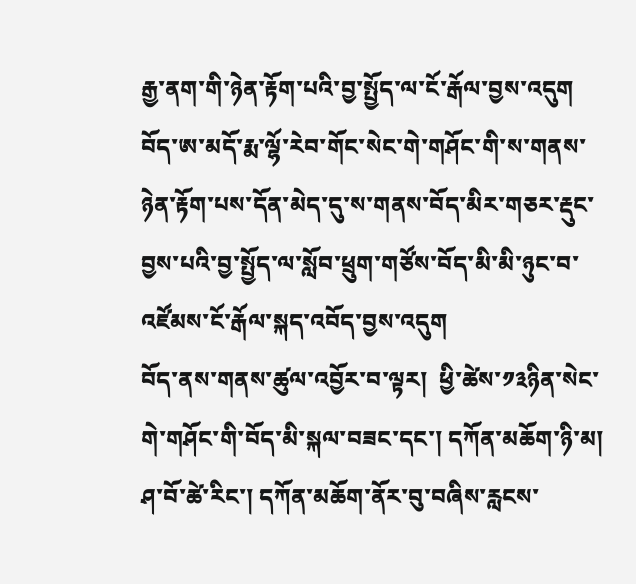རྒྱ་ནག་གི་ཉེན་རྟོག་པའི་བྱ་སྤྱོད་ལ་ངོ་རྒོལ་བྱས་འདུག
བོད་ཨ་མདོ་རྨ་ལྷོ་རེབ་གོང་སེང་གེ་གཤོང་གི་ས་གནས་ཉེན་རྟོག་པས་དོན་མེད་དུ་ས་གནས་བོད་མིར་གཅར་རྡུང་བྱས་པའི་བྱ་སྤྱོད་ལ་སློབ་ཕྲུག་གཙོས་བོད་མི་མི་ཉུང་བ་འཛོམས་ངོ་རྒོལ་སྐད་འབོད་བྱས་འདུག
བོད་ནས་གནས་ཚུལ་འབྱོར་བ་ལྟར།  ཕྱི་ཚེས་༡༣ཉིན་སེང་གེ་གཤོང་གི་བོད་མི་སྐལ་བཟང་དང་། དཀོན་མཆོག་ཉི་མ། ཤ་བོ་ཚེ་རིང་། དཀོན་མཆོག་ནོར་བུ་བཞིས་རླངས་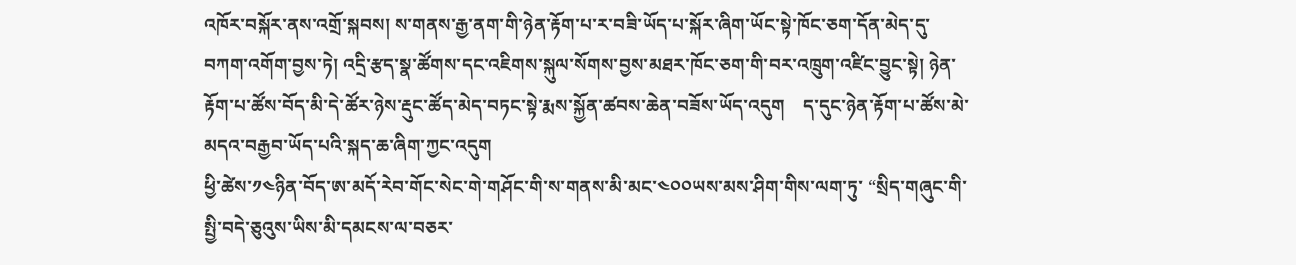འཁོར་བསྐོར་ནས་འགྲོ་སྐབས། ས་གནས་རྒྱ་ནག་གི་ཉེན་རྟོག་པ་ར་བཟི་ཡོད་པ་སྐོར་ཞིག་ཡོང་སྟེ་ཁོང་ཅག་དོན་མེད་དུ་བཀག་འགོག་བྱས་ཏེ། འདྲི་རྩད་སྣ་ཚོགས་དང་འཇིགས་སྐུལ་སོགས་བྱས་མཐར་ཁོང་ཅག་གི་བར་འཁྲུག་འཛིང་བྱུང་སྟེ། ཉེན་རྟོག་པ་ཚོས་བོད་མི་དེ་ཚོར་ཉེས་རྡུང་ཚོད་མེད་བཏང་སྟེ་རྨས་སྐྱོན་ཚབས་ཆེན་བཟོས་ཡོད་འདུག    ད་དུང་ཉེན་རྟོག་པ་ཚོས་མེ་མདའ་བརྒྱབ་ཡོད་པའི་སྐད་ཆ་ཞིག་ཀྱང་འདུག
ཕྱི་ཚེས་༡༤ཉིན་བོད་ཨ་མདོ་རེབ་གོང་སེང་གེ་གཤོང་གི་ས་གནས་མི་མང་༤༠༠ཡས་མས་ཤིག་གིས་ལག་ཏུ་ “སྲིད་གཞུང་གི་སྤྱི་བདེ་ཅུའུས་ཡིས་མི་དམངས་ལ་བཅར་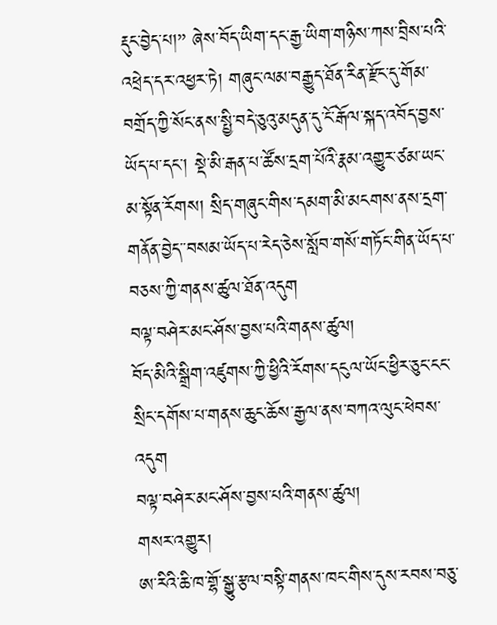རྡུང་བྱེད་པ།” ཞེས་བོད་ཡིག་དང་རྒྱ་ཡིག་གཉིས་ཀས་བྲིས་པའི་འཕྲེད་དར་འཕྱར་ཏེ། གཞུང་ལམ་བརྒྱུད་ཐོན་རིན་རྫོང་དུ་གོམ་བགྲོད་ཀྱི་སོང་ནས་སྤྱི་བདེ་ཅུའུ་མདུན་དུ་ངོ་རྒོལ་སྐད་འབོད་བྱས་ཡོད་པ་དང་། སྡེ་མི་རྒན་པ་ཚོས་དྲག་པོའི་རྣམ་འགྱུར་ཙམ་ཡང་མ་སྟོན་རོགས། སྲིད་གཞུང་གིས་དམག་མི་མངགས་ནས་དྲག་གནོན་བྱེད་་བསམ་ཡོད་པ་རེད་ཅེས་སློབ་གསོ་གཏོང་གིན་ཡོད་པ་བཅས་ཀྱི་གནས་ཚུལ་ཐོན་འདུག
བལྟ་བཤེར་མང་ཤོས་བྱས་པའི་གནས་ཚུལ།
བོད་མིའི་སྒྲིག་འཛུགས་ཀྱི་ཕྱིའི་རོགས་དངུལ་ཡོང་ཕྱིར་ཅུང་ངང་སྲིང་དགོས་པ་གནས་ཆུང་ཆོས་རྒྱལ་ནས་བཀའ་ལུང་ཕེབས་འདུག
བལྟ་བཤེར་མང་ཤོས་བྱས་པའི་གནས་ཚུལ།
གསར་འགྱུར།
ཨ་རིའི་ཆི་ཁ་གྷོ་སྒྱུ་རྩལ་བསྟི་གནས་ཁང་གིས་དུས་རབས་བཅུ་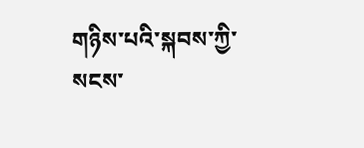གཉིས་པའི་སྐབས་ཀྱི་སངས་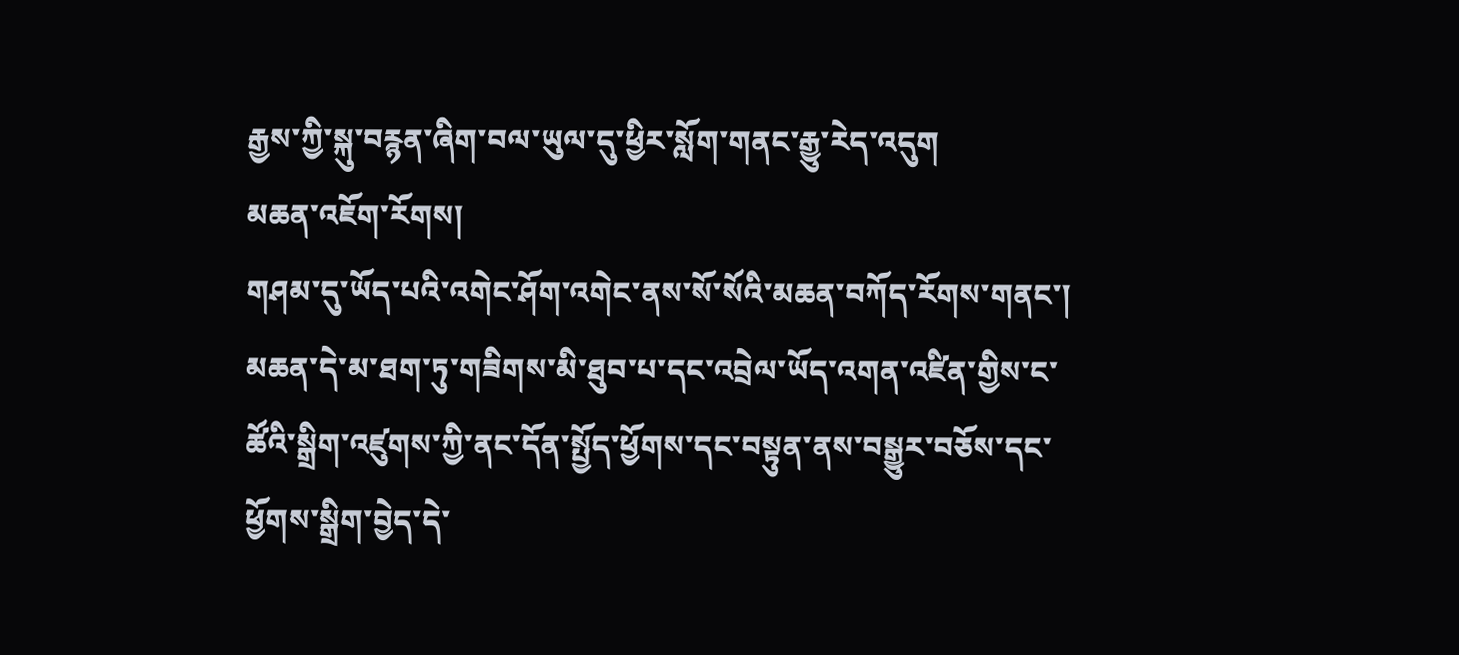རྒྱས་ཀྱི་སྐུ་བརྙན་ཞིག་བལ་ཡུལ་དུ་ཕྱིར་སློག་གནང་རྒྱུ་རེད་འདུག
མཆན་འཇོག་རོགས།
གཤམ་དུ་ཡོད་པའི་འགེང་ཤོག་འགེང་ནས་སོ་སོའི་མཆན་བཀོད་རོགས་གནང་། མཆན་དེ་མ་ཐག་ཏུ་གཟིགས་མི་ཐུབ་པ་དང་འབྲེལ་ཡོད་འགན་འཛིན་གྱིས་ང་ཚོའི་སྒྲིག་འཛུགས་ཀྱི་ནང་དོན་སྤྱོད་ཕྱོགས་དང་བསྟུན་ནས་བསྒྱུར་བཅོས་དང་ཕྱོགས་སྒྲིག་བྱེད་དེ་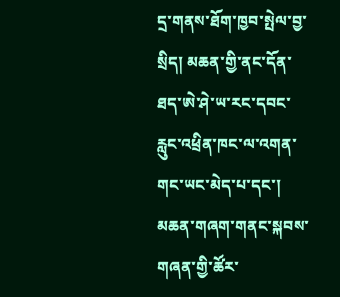དྲ་གནས་ཐོག་ཁྱབ་སྤེལ་བྱ་སྲིད། མཆན་གྱི་ནང་དོན་ཐད་ཨེ་ཤེ་ཡ་རང་དབང་རླུང་འཕྲིན་ཁང་ལ་འགན་གང་ཡང་མེད་པ་དང་། མཆན་གཞག་གནང་སྐབས་གཞན་གྱི་ཚོར་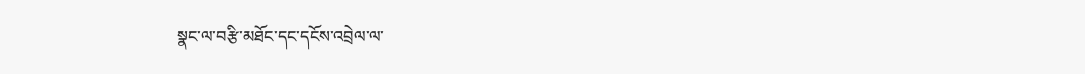སྣང་ལ་བརྩི་མཐོང་དང་དངོས་འབྲེལ་ལ་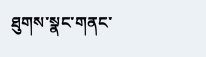ཐུགས་སྣང་གནང་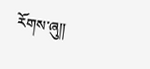རོགས་ཞུ༎